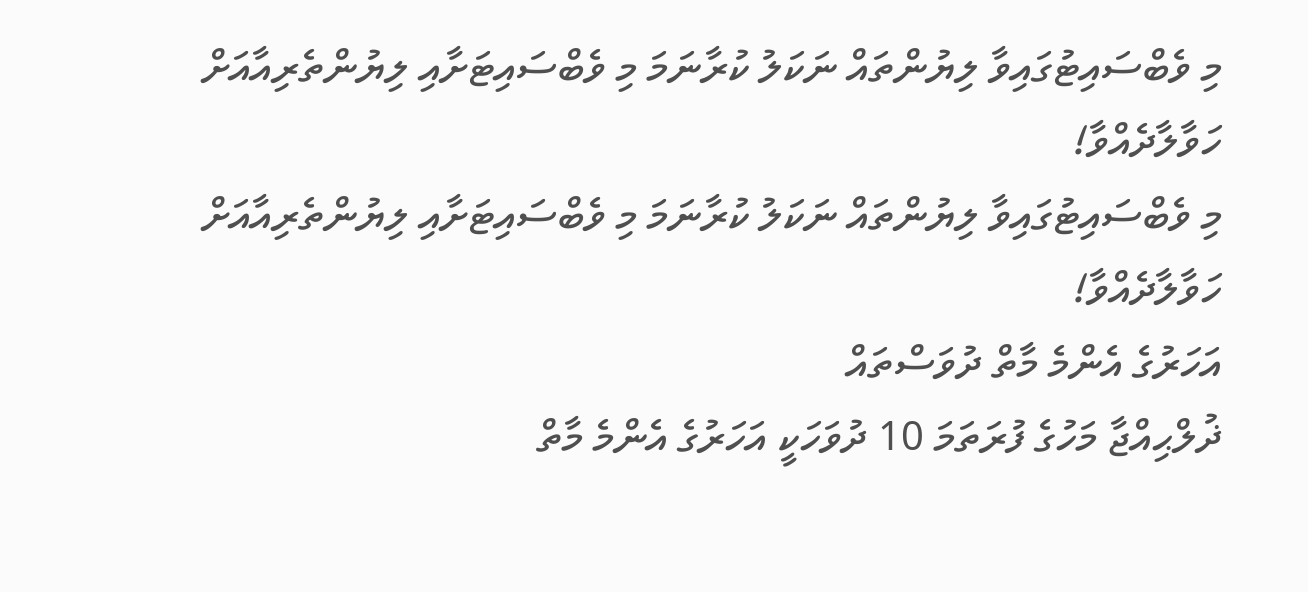މި ވެބްސައިޓުގައިވާ ލިޔުންތައް ނަކަލު ކުރާނަމަ މި ވެބްސައިޓަށާއި ލިޔުންތެރިއާއަށް ހަވާލާދެއްވާ!
މި ވެބްސައިޓުގައިވާ ލިޔުންތައް ނަކަލު ކުރާނަމަ މި ވެބްސައިޓަށާއި ލިޔުންތެރިއާއަށް ހަވާލާދެއްވާ!
އަހަރުގެ އެންމެ މާތް ދުވަސްތައް
ޛުލްޙިއްޖާ މަހުގެ ފުރަތަމަ 10 ދުވަހަކީ އަހަރުގެ އެންމެ މާތް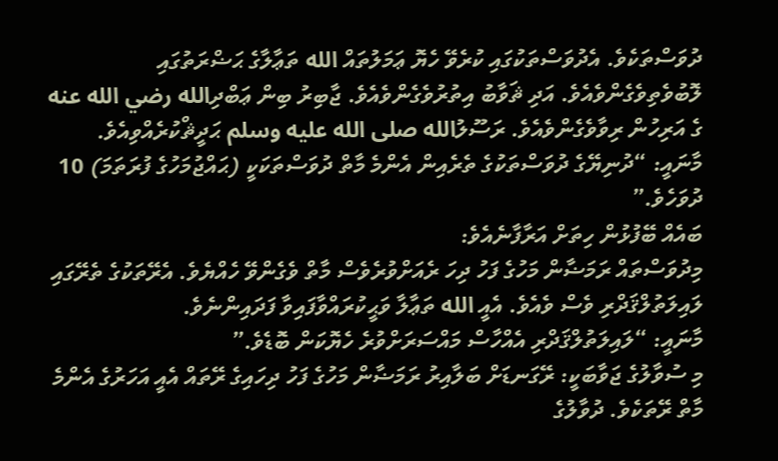ދުވަސްތަކެވެ. އެދުވަސްތަކުގައި ކުރެވޭ ހެޔޮ ޢަމަލުތައް الله ތަޢާލާގެ ޙަޟްރަތުގައި ލޮބުވެތިވެގެންވެއެވެ. އަދި ޘަވާބު އިތުރުވެގެންވެއެވެ. ޖާބިރު ބިން ޢަބްދިالله رضي الله عنه ގެ އަރިހުން ރިވާވެގެންވެއެވެ. ރަސޫލުالله صلى الله عليه وسلم ޙަދީޘްކުރެއްވިއެވެ.
މާނައީ: “ދުނިޔޭގެ ދުވަސްތަކުގެ ތެރެއިން އެންމެ މާތް ދުވަސްތަކަކީ (ޙައްޖުމަހުގެ ފުރަތަމަ) 10 ދުވަހެވެ.”
ބައެއް ބޭފުޅުން ހިތަށް އަރާފާނެއެވެ:
މިދުވަސްތައް ރަމަޟާން މަހުގެ ފަހު ދިހަ ރެއަށްވުރެވެސް މާތް ވެގެންވޭ ހެއްޔެވެ. އެރޭތަކުގެ ތެރޭގައި ލައިލަތުލްޤަދްރި ވެސް ވެއެވެ. އެއީ الله ތަޢާލާ ވަޙީކުރައްވާފައިވާ ފަދައިންނެވެ.
މާނައީ: “ލައިލަތުލްޤަދްރި އެއްހާސް މައްސަރަށްވުރެ ހެޔޮކަން ބޮޑެވެ.”
މި ސުވާލުގެ ޖަވާބަކީ: ރޭގަނޑަށް ބަލާއިރު ރަމަޟާން މަހުގެ ފަހު ދިހައިގެ ރޭތައް އެއީ އަހަރުގެ އެންމެ މާތް ރޭތަކެވެ. ދުވާލުގެ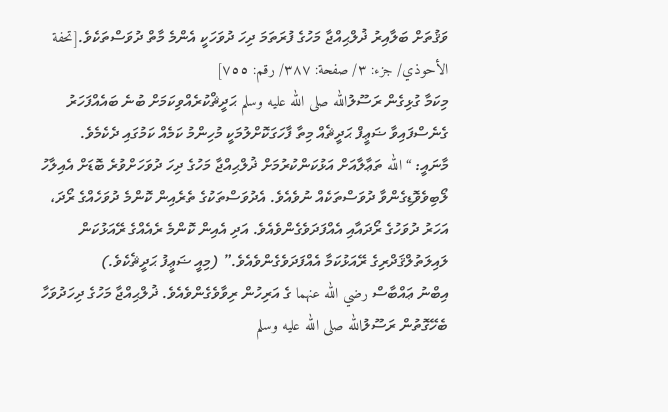ވަޤުތަށް ބަލާއިރު ޛުލްޙިއްޖާ މަހުގެ ފުރަތަމަ ދިހަ ދުވަހަކީ އެންމެ މާތް ދުވަސްތަކެވެ.[تحفة الأحوذي/ جزء: ٣/ صفحة: ٣٨٧/ رقم: ٧٥٥]
މިކަމާ ގުޅިގެން ރަސޫލުالله صلى الله عليه وسلم ޙަދީޘްކުރެއްވިކަމަށް ބުނެ ބައެއްފަހަރު ގެނެސްފައިވާ ޟަޢީފް ޙަދީޘެއް މިތާ ފާހަގަކޮށްލުމަކީ މުހިންމު ކަމެއް ކަމުގައި ދެކެމެވެ.
މާނައީ: “الله ތަޢާލާއަށް އަޅުކަންކުރުމަށް ޛުލްޙިއްޖާ މަހުގެ ދިހަ ދުވަހަށްވުރެ ބޮޑަށް އެއިލާހު ލޯބިވެވޮޑިގެންވާ ދުވަސްތަކެއް ނުވެއެވެ. އެދުވަސްތަކުގެ ތެރެއިން ކޮންމެ ދުވަހެއްގެ ރޯދަ، އަހަރު ދުވަހުގެ ރޯދައާއި އެއްފަދަވެގެންވެއެވެ. އަދި އެއިން ކޮންމެ ރެއެއްގެ ރޭއަޅުކަން ލައިލަތުލްޤަދްރިގެ ރޭއަޅުކަމާ އެއްފަދަވެގެންވެއެވެ.” (މިއީ ޟަޢީފު ޙަދީޘެކެވެ.)
އިބްނު ޢައްބާސް رضي الله عنهما ގެ އަރިހުން ރިވާވެގެންވެއެވެ. ޛުލްޙިއްޖާ މަހުގެ ދިހަދުވަހާ ބެހޭގޮތުން ރަސޫލުالله صلى الله عليه وسلم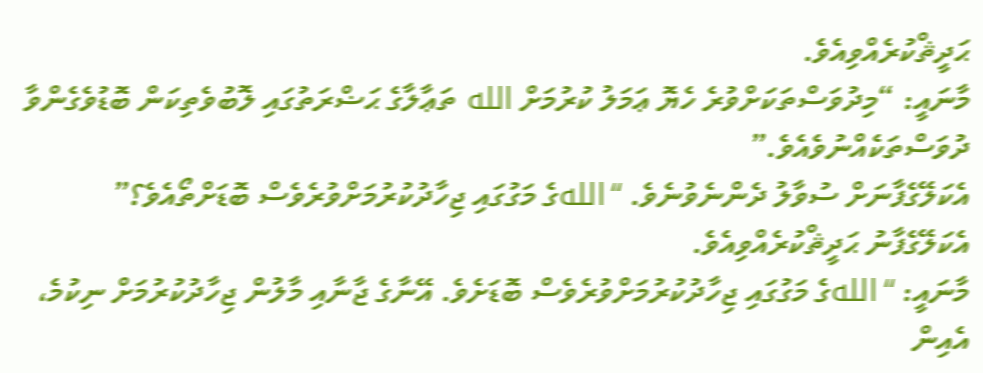ޙަދީޘްކުރެއްވިއެވެ.
މާނައީ: “މިދުވަސްތަކަށްވުރެ ހެޔޮ ޢަމަލު ކުރުމަށް الله ތަޢާލާގެ ޙަޟްރަތުގައި ލޮބުވެތިކަން ބޮޑުވެގެންވާ ދުވަސްތަކެއްނުވެއެވެ.”
އެކަލޭގެފާނަށް ސުވާލު ދެންނެވުނެވެ. “اللهގެ މަގުގައި ޖިހާދުކުރުމަށްވުރެވެސް ބޮޑަށްތޯއެވެ؟”
އެކަލޭގެފާނު ޙަދީޘްކުރެއްވިއެވެ.
މާނައީ: “اللهގެ މަގުގައި ޖިހާދުކުރުމަށްވުރެވެސް ބޮޑަށެވެ. އޭނާގެ ޖާނާއި މާލުން ޖިހާދުކުރުމަށް ނިކުމެ، އެއިން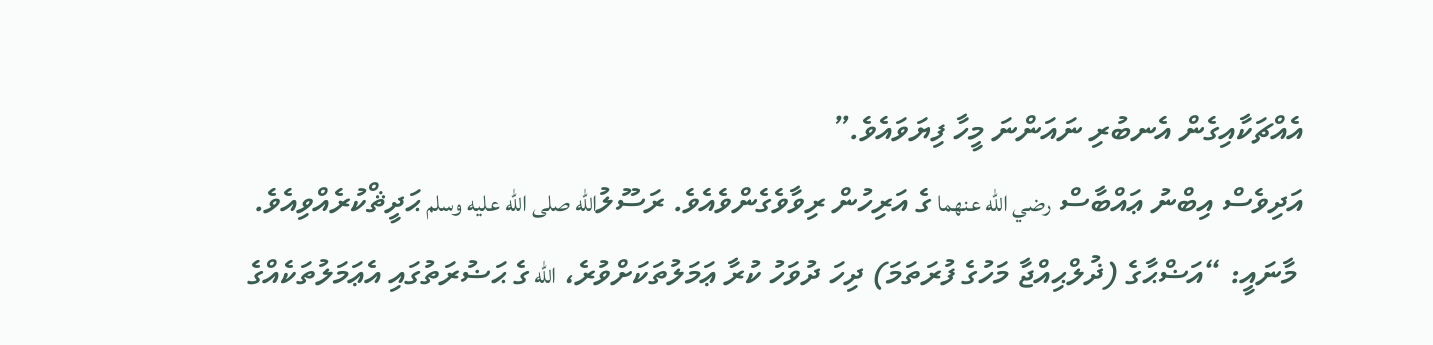އެއްޗަކާއިގެން އެނބުރި ނައަންނަ މީހާ ފިޔަވައެވެ.”
އަދިވެސް އިބްނު ޢައްބާސް رضي الله عنهما ގެ އަރިހުން ރިވާވެގެންވެއެވެ. ރަސޫލުالله صلى الله عليه وسلم ޙަދީޘްކުރެއްވިއެވެ.
 މާނައީ: “އަޟްޙާގެ (ޛުލްޙިއްޖާ މަހުގެ ފުރަތަމަ) ދިހަ ދުވަހު ކުރާ ޢަމަލުތަކަށްވުރެ، الله ގެ ޙަޟުރަތުގައި އެޢަމަލުތަކެއްގެ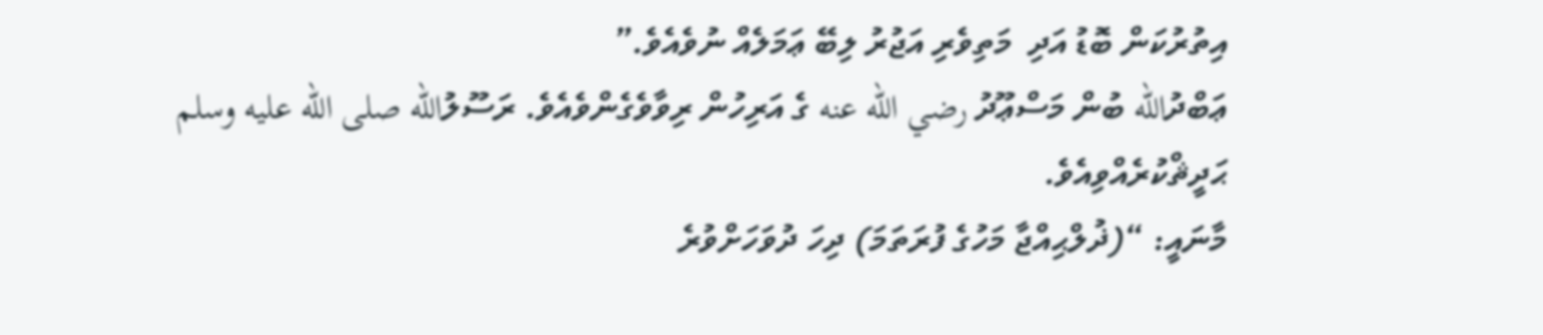އިތުރުކަން ބޮޑު އަދި  މަތިވެރި އަޖުރު ލިބޭ ޢަމަލެއް ނުވެއެވެ.”
ޢަބްދުالله ބުން މަސްޢޫދު رضي الله عنه ގެ އަރިހުން ރިވާވެގެންވެއެވެ. ރަސޫލުالله صلى الله عليه وسلم ޙަދީޘްކުރެއްވިއެވެ.
މާނައީ: “(ޛުލްޙިއްޖާ މަހުގެ ފުރަތަމަ) ދިހަ ދުވަހަށްވުރެ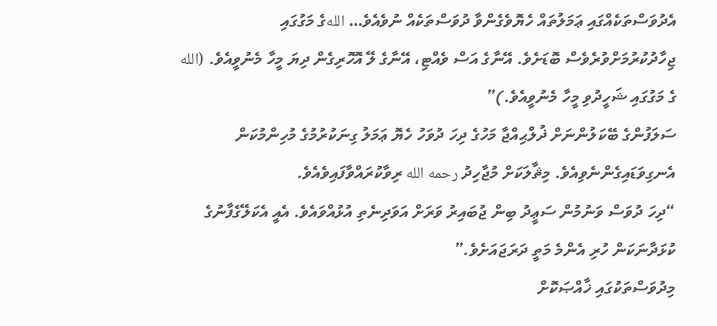އެދުވަސްތަކެއްގައި ޢަމަލުތައް ހެޔޮވެގެންވާ ދުވަސްތަކެއް ނުވެއެވެ… اللهގެ މަގުގައި ޖިހާދުކުރުމަށްވުރެވެސް ބޮޑަށެވެ. އޭނާގެ އަސް ވެއްޓި، އޭނާގެ ލޭ އޮހޮރިގެން ދިޔަ މީހާ މެނުވީއެވެ. (الله ގެ މަގުގައި ޝަހީދުވި މީހާ މެނުވީއެވެ.)”
ސަލަފުންގެ ބޭކަލުންނަށް ޛުލްޙިއްޖާ މަހުގެ ދިހަ ދުވަހު ހެޔޮ ޢަމަލު ގިނަކުރުމުގެ މުހިންމުކަން އެނގިވަޑައިގެންނެވިއެވެ. މިޘާލަކަށް މުޖާހިދު رحمه الله ރިވާކުރައްވާފައިވެއެވެ.
“ދިހަ ދުވަސް ވަނުމުން ސަޢީދު ބިން ޖުބައިރު ވަރަށް އަވަދިނެތި އުޅުއްވައެވެ. އެއީ އެކަލޭގެފާނުގެ ކުޅަދާނަކަން ހުރި އެންމެ މަތީ ދަރަޖައަށެވެ.”
މިދުވަސްތަކުގައި ޚާއްޞަކޮށް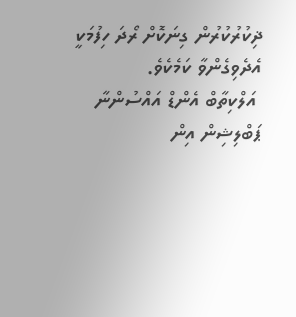ޛިކުރުކުރުން ގިނަކޮށް ރޯދަ ހިފުމަކީ އެދެވިގެންވާ ކަމެކެވެ.
 އަލްކިތާބް އެންޑް އައްސުންނާ ޕަބްލިޝިން އިން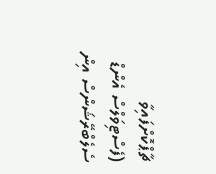ޗާޕްކޮށްފައިވާ (ފެސްޓިވަލްސް އެންޑް ސެލެބްރޭޝަންސް އިން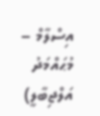އިސްލާމް – މުޙައްމަދު އަލްޖިބާލީ)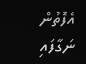އެފޮތުން ނަގާފައި